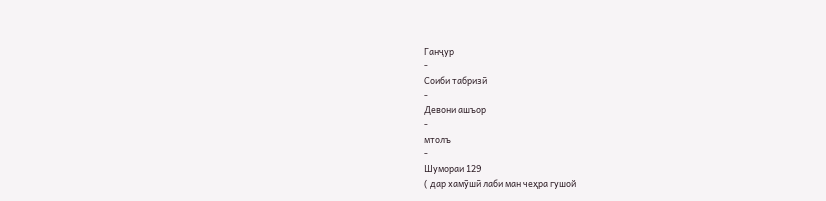Ганҷур
-
Соиби табризӣ
-
Девони ашъор
-
мтолъ
-
Шумораи 129
( дар хамӯшӣ лаби ман чеҳра гушой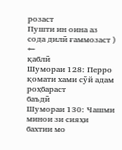розаст
Пушти ин оина аз сода дилӣ ғаммозаст )
←
қаблӣ
Шумораи 128: Перро қомати хами сӯй адам роҳбараст
баъдӣ
Шумораи 130: Чашми минои зи сияҳи бахтии мо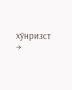хўнризст
→